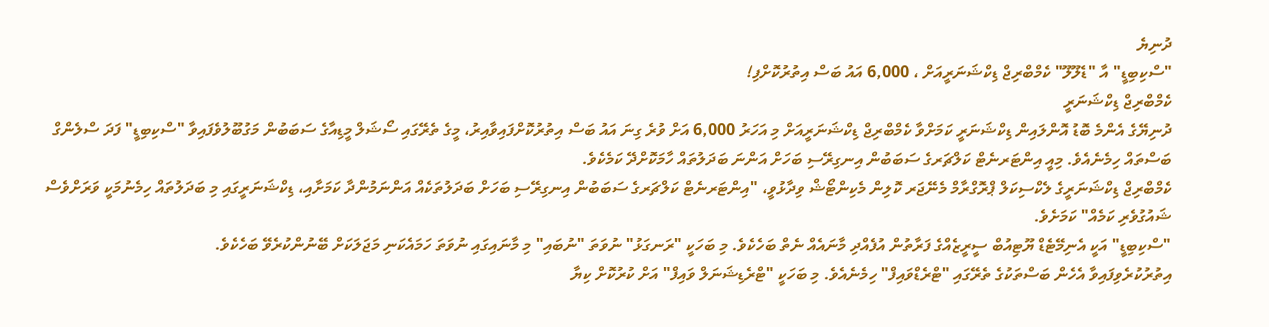ދުނިޔެ
"ސްކިބިޑީ" އާ "ޑެލޫލޫ" ކެމްބްރިޖް ޑިކްޝަނަރީއަށް ، 6,000 އައު ބަސް އިތުރުކޮށްފި!
ކެމްބްރިޖް ޑިކްޝަނަރީ
ދުނިޔޭގެ އެންމެ ބޮޑު އޮންލައިން ޑިކްޝަނަރީ ކަމަށްވާ ކެމްބްރިޖް ޑިކްޝަނަރީއަށް މި އަހަރު 6,000 އަށް ވުރެ ގިނަ އައު ބަސް އިތުރުކޮށްފައިވާއިރު، މީގެ ތެރޭގައި ސޯޝަލް މީޑިއާގެ ސަބަބުން މަގުބޫލުވެފައިވާ "ސްކިބިޑީ" ފަދަ ސްލެންގް ބަސްތައް ހިމެނެއެވެ. މިއީ އިންޓަރނެޓް ކަލްޗަރގެ ސަބަބުން އިނގިރޭސި ބަހަށް އަންނަ ބަދަލުތައް ހާމަކޮށްދޭ ކަމެކެވެ.
ކެމްބްރިޖް ޑިކްޝަނަރީގެ ލެކްސިކަލް ޕްރޮގްރާމް މެނޭޖަރ ކޮލިން މެކިންޓޯޝް ވިދާޅުވީ، "އިންޓަރނެޓް ކަލްޗަރގެ ސަބަބުން އިނގިރޭސި ބަހަށް ބަދަލުތަކެއް އަންނަމުންދާ ކަމަށާއި، ޑިކްޝަނަރީގައި މި ބަދަލުތައް ހިމެނުމަކީ ވަރަށްވެސް ޝައުގުވެރި ކަމެއް" ކަމަށެވެ.
"ސްކިބިޑީ" އަކީ އެނިމޭޓެޑް ޔޫޓިއުބް ސީރީޒެއްގެ ފަރާތުން އުފެއްދި މާނައެއް ނެތް ބަހެކެވެ. މި ބަހަކީ "ރަނގަޅު" ނުވަތަ "ނުބައި" މި މާނައިގައި ނުވަތަ ހަމައެކަނި މަޖަލަކަށް ބޭނުންކުރެވޭ ބަހެކެވެ.
އިތުރުކުރެވިފައިވާ އެހެން ބަސްތަކުގެ ތެރޭގައި "ޓްރެޑްވައިފް" ހިމެނެއެވެ. މި ބަހަކީ "ޓްރެޑިޝަނަލް ވައިފް" އަށް ކުރުކޮށް ކިޔާ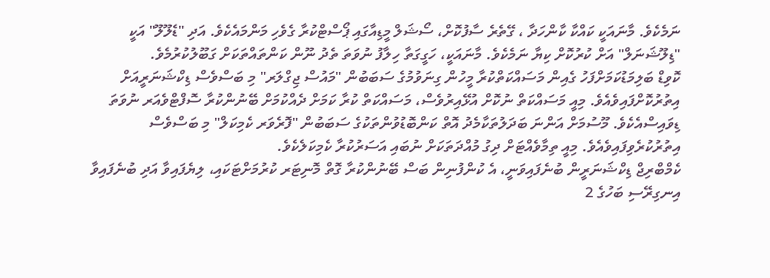ނަމެކެވެ. މާނައަކީ ކައްކާ ކާންހަދާ ، ގޭތެރެ ސާފުކޮށް، ސޯޝަލް މީޑިއާގައި ޕޯސްޓްކުރާ ގެވެހި މަންމައެކެވެ. އަދި "ޑެލޫލޫ" އަކީ "ޑިލޫޝަނަލް" އަށް ކުރުކޮށް ކިޔާ ނަމެކެވެ. މާނައަކީ، ހަގީގަތާ ހިލާފު ނުވަތަ ތެދު ނޫން ކަންތައްތަކަށް ގަބޫލުކުރުމެވެ.
ކޮވިޑް ބަލިމަޑުކަމަށްފަހު ގެއިން މަސައްކަތްކުރާ މީހުން ގިނަވުމުގެ ސަބަބުން "މައުސް ޖިގްލަރ" މި ބަސްވެސް ޑިކްޝަނަރީއަށް އިތުރުކޮށްފައިވެއެވެ. މިއީ މަސައްކަތް ނުކޮށް އުޅޭއިރުވެސް، މަސައްކަތް ކުރާ ކަމަށް ދެއްކުމަށް ބޭނުންކުރާ ސޮފްޓްވެއަރ ނުވަތަ ޑިވައިސްއެކެވެ. މޫސުމަށް އަންނަ ބަދަލުތަކާމެދު އޮތް ކަންބޮޑުވުންތަކުގެ ސަބަބުން "ފޮރެވަރ ކެމިކަލް" މި ބަސްވެސް އިތުރުކުރެވިފައިވެއެވެ. މިއީ ތިމާވެއްޓަށް ދިގު މުއްދަތަކަށް ނުބައި އަސަރުކުރާ ކެމިކަލެކެވެ.
ކެމްބްރިޖް ޑިކްޝަނަރީން ބުނެފައިވަނީ، އެ ކުންފުނިން ބަސް ބޭނުންކުރާ ގޮތް މޮނިޓަރ ކުރުމަށްޓަކައި، ލިޔެފައިވާ އަދި ބުނެފައިވާ އިނގިރޭސި ބަހުގެ 2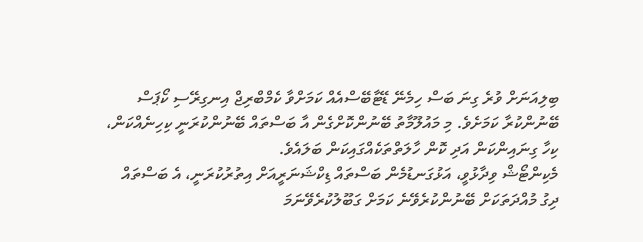ބިލިއަނަށް ވުރެ ގިނަ ބަސް ހިމެނޭ ޑޭޓާބޭސްއެއް ކަމަށްވާ ކެމްބްރިޖް އިނގިރޭސި ކޯޕަސް ބޭނުންކުރާ ކަމަށެވެ. މި މައުލޫމާތު ބޭނުންކޮށްގެން އާ ބަސްތައް ބޭނުންކުރަނީ ކިހިނެއްކަން، ކިހާ ގިނައިންކަން އަދި ކޮން ހާލަތްތަކެއްގައިކަން ބަލައެވެ.
މެކިންޓޯޝް ވިދާޅުވީ، އަޅުގަނޑުމެން ބަސްތައް ޑިކްޝަނަރީއަށް އިތުރުކުރަނީ، އެ ބަސްތައް ދިގު މުއްދަތަކަށް ބޭނުންކުރެވޭނެ ކަމަށް ގަބޫލުކުރެވޭނަމަ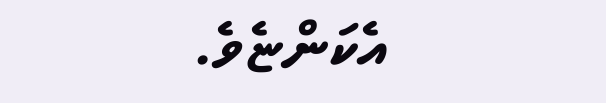އެކަންޏެވެ.